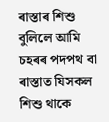ৰাস্তাৰ শিশু বুলিলে আমি চহৰৰ পদপথ বা ৰাস্তাত যিসকল শিশু থাকে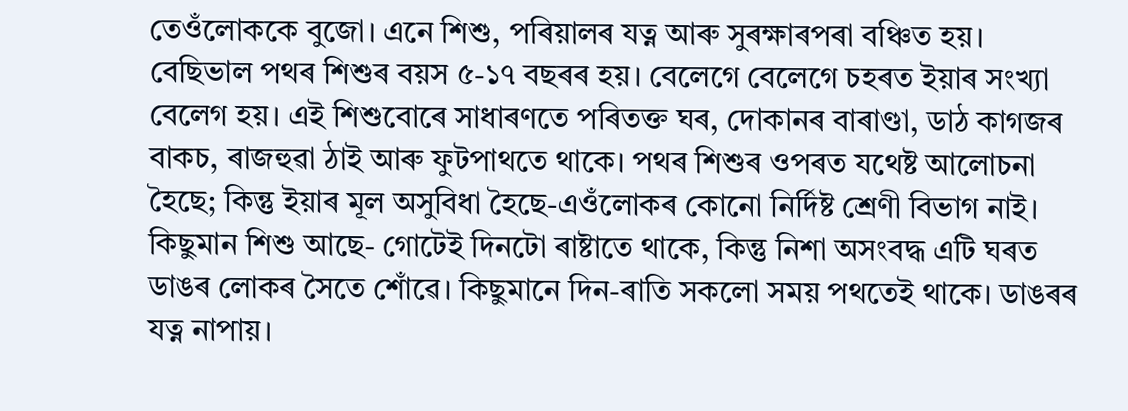তেওঁলোককে বুজো। এনে শিশু, পৰিয়ালৰ যত্ন আৰু সুৰক্ষাৰপৰা বঞ্চিত হয়। বেছিভাল পথৰ শিশুৰ বয়স ৫-১৭ বছৰৰ হয়। বেলেগে বেলেগে চহৰত ইয়াৰ সংখ্যা বেলেগ হয়। এই শিশুবোৰে সাধাৰণতে পৰিতক্ত ঘৰ, দোকানৰ বাৰাণ্ডা, ডাঠ কাগজৰ বাকচ, ৰাজহুৱা ঠাই আৰু ফুটপাথতে থাকে। পথৰ শিশুৰ ওপৰত যথেষ্ট আলোচনা হৈছে; কিন্তু ইয়াৰ মূল অসুবিধা হৈছে-এওঁলোকৰ কোনো নিৰ্দিষ্ট শ্ৰেণী বিভাগ নাই। কিছুমান শিশু আছে- গোটেই দিনটো ৰাষ্টাতে থাকে, কিন্তু নিশা অসংবদ্ধ এটি ঘৰত ডাঙৰ লোকৰ সৈতে শোঁৱে। কিছুমানে দিন-ৰাতি সকলো সময় পথতেই থাকে। ডাঙৰৰ যত্ন নাপায়।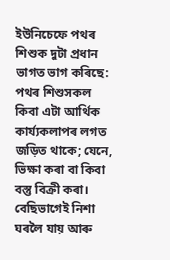ইউনিচেফে পথৰ শিশুক দুটা প্ৰধান ভাগত ভাগ কৰিছে: পথৰ শিশুসকল কিবা এটা আৰ্থিক কাৰ্য্যকলাপৰ লগত জড়িত থাকে; যেনে, ভিক্ষা কৰা বা কিবা বস্তু বিক্ৰী কৰা। বেছিভাগেই নিশা ঘৰলৈ যায় আৰু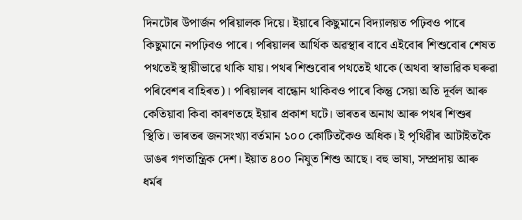দিনটোৰ উপাৰ্জন পৰিয়ালক দিয়ে। ইয়াৰে কিছুমানে বিদ্যালয়ত পঢ়িবও পাৰে কিছুমানে নপঢ়িবও পাৰে। পৰিয়ালৰ আৰ্থিক অৱস্থাৰ বাবে এইবোৰ শিশুবোৰ শেষত পথতেই স্থায়ীভাৱে থাকি যায়। পথৰ শিশুবোৰ পথতেই থাকে (অথবা স্বাভাৱিক ঘৰুৱা পৰিবেশৰ বাহিৰত)। পৰিয়ালৰ বান্ধোন থাকিবও পাৰে কিন্তু সেয়া অতি দূৰ্বল আৰু কেতিয়াবা কিবা কাৰণতহে ইয়াৰ প্ৰকাশ ঘটে। ভাৰতৰ অনাথ আৰু পথৰ শিশুৰ স্থিতি। ভাৰতৰ জনসংখ্যা বৰ্তমান ১০০ কোটিতকৈও অধিক। ই পৃথিৱীৰ আটাইতকৈ ডাঙৰ গণতান্ত্ৰিক দেশ। ইয়াত ৪০০ নিযুত শিশু আছে। বহু ভাষা, সম্প্ৰদায় আৰু ধৰ্মৰ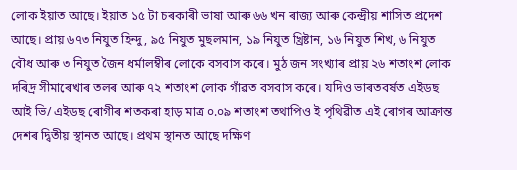লোক ইয়াত আছে। ইয়াত ১৫ টা চৰকাৰী ভাষা আৰু ৬৬ খন ৰাজ্য আৰু কেন্দ্ৰীয় শাসিত প্ৰদেশ আছে। প্ৰায় ৬৭৩ নিযুত হিন্দু, ৯৫ নিযুত মুছলমান, ১৯ নিযুত খ্ৰিষ্টান, ১৬ নিযুত শিখ, ৬ নিযুত বৌধ আৰু ৩ নিযুত জৈন ধৰ্মালম্বীৰ লোকে বসবাস কৰে। মুঠ জন সংখ্যাৰ প্ৰায় ২৬ শতাংশ লোক দৰিদ্ৰ সীমাৰেখাৰ তলৰ আৰু ৭২ শতাংশ লোক গাঁৱত বসবাস কৰে। যদিও ভাৰতবৰ্ষত এইডছ আই ভি/ এইডছ ৰোগীৰ শতকৰা হাড় মাত্ৰ ০.০৯ শতাংশ তথাপিও ই পৃথিৱীত এই ৰোগৰ আক্ৰান্ত দেশৰ দ্বিতীয় স্থানত আছে। প্ৰথম স্থানত আছে দক্ষিণ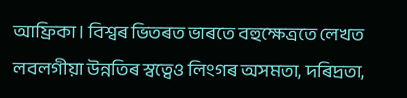আফ্ৰিকা। বিশ্বৰ ভিতৰত ভাৰতে বহুক্ষেত্ৰতে লেখত লবলগীয়া উন্নতিৰ স্বত্বেও লিংগৰ অসমতা, দৰিদ্ৰতা,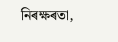নিৰক্ষৰতা,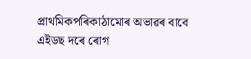প্ৰাথমিকপৰিকাঠামোৰ অভাৱৰ বাবে এইডছ দৰে ৰোগ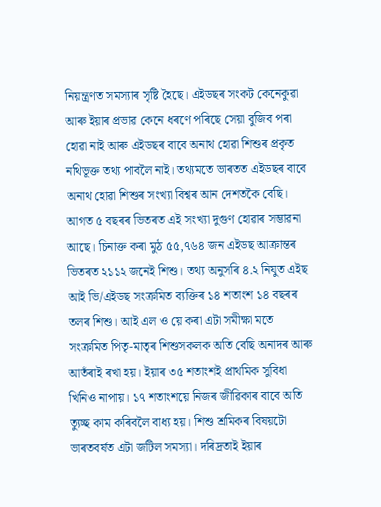নিয়ন্ত্ৰণত সমস্যাৰ সৃষ্টি হৈছে। এইডছৰ সংকট কেনেকুৱা আৰু ইয়াৰ প্ৰভাৱ কেনে ধৰণে পৰিছে সেয়া বুজিব পৰা হোৱা নাই আৰু এইডছৰ বাবে অনাথ হোৱা শিশুৰ প্ৰকৃত নথিভূক্ত তথ্য পাবলৈ নাই। তথ্যমতে ভাৰতত এইডছৰ বাবে অনাথ হোৱা শিশুৰ সংখ্যা বিশ্বৰ আন দেশতকৈ বেছি। আগত ৫ বছৰৰ ভিতৰত এই সংখ্যা দুগুণ হোৱাৰ সম্ভাৱনা আছে। চিনাক্ত কৰা মুঠ ৫৫,৭৬৪ জন এইডছ আক্ৰান্তৰ ভিতৰত ২১১২ জনেই শিশু। তথ্য অনুসৰি ৪.২ নিযুত এইছ আই ভি/এইডছ সংক্ৰমিত ব্যক্তিৰ ১৪ শতাংশ ১৪ বছৰৰ তলৰ শিশু। আই এল ও য়ে কৰা এটা সমীক্ষা মতে সংক্ৰমিত পিতৃ-মাতৃৰ শিশুসকলক অতি বেছি অনাদৰ আৰু আতঁৰাই ৰখা হয়। ইয়াৰ ৩৫ শতাংশই প্ৰাথমিক সুবিধা খিনিও নাপায়। ১৭ শতাংশয়ে নিজৰ জীৱিকাৰ বাবে অতি ত্যুচ্ছ কাম কৰিবলৈ বাধ্য হয়। শিশু শ্ৰমিকৰ বিষয়টো ভাৰতবৰ্ষত এটা জটিল সমস্যা। দৰিদ্ৰতাই ইয়াৰ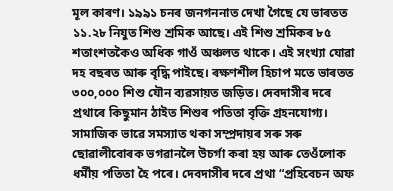মূল কাৰণ। ১৯৯১ চনৰ জনগননাত দেখা গৈছে যে ভাৰতত ১১.২৮ নিযুত শিশু শ্ৰমিক আছে। এই শিশু শ্ৰমিকৰ ৮৫ শতাংশতকৈও অধিক গাওঁ অঞ্চলত থাকে। এই সংখ্যা যোৱা দহ বছৰত আৰু বৃদ্ধি পাইছে। ৰক্ষণশীল হিচাপ মতে ভাৰতত ৩০০,০০০ শিশু যৌন ব্যৱসায়ত জড়িত। দেবদাসীৰ দৰে প্ৰথাৰে কিছুমান ঠাইত শিশুৰ পতিতা বৃক্তি গ্ৰহনযোগ্য। সামাজিক ভাৱে সমস্যাত থকা সম্প্ৰদায়ৰ সৰু সৰু ছোৱালীবোৰক ভগৱানলৈ উচৰ্গা কৰা হয় আৰু তেওঁলোক ধৰ্মীয় পতিতা হৈ পৰে। দেবদাসীৰ দৰে প্ৰথা “প্ৰহিবেচন অফ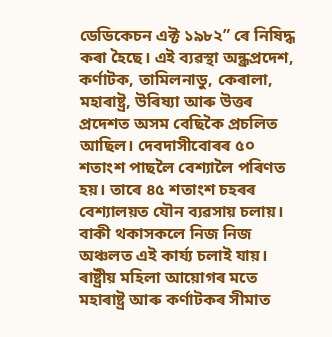ডেডিকেচন এক্ট ১৯৮২” ৰে নিষিদ্ধ কৰা হৈছে। এই ব্যৱস্থা অন্ধ্ৰপ্ৰদেশ, কৰ্ণাটক, তামিলনাডু, কেৰালা, মহাৰাষ্ট্ৰ, উৰিষ্যা আৰু উত্তৰ প্ৰদেশত অসম বেছিকৈ প্ৰচলিত আছিল। দেবদাসীবোৰৰ ৫০ শতাংশ পাছলৈ বেশ্যালৈ পৰিণত হয়। তাৰে ৪৫ শতাংশ চহৰৰ বেশ্যালয়ত যৌন ব্যৱসায় চলায়। বাকী থকাসকলে নিজ নিজ অঞ্চলত এই কাৰ্য্য চলাই যায়। ৰাষ্ট্ৰীয় মহিলা আয়োগৰ মতে মহাৰাষ্ট্ৰ আৰু কৰ্ণাটকৰ সীমাত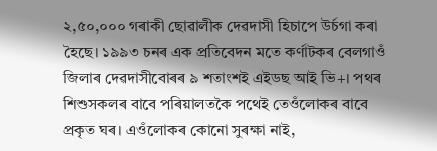২,৫০,০০০ গৰাকী ছোৱালীক দেৱদাসী হিচাপে উৰ্চগা কৰা হৈছে। ১৯৯৩ চনৰ এক প্ৰতিবেদন মতে কৰ্ণাটকৰ বেলগাওঁ জিলাৰ দেৱদাসীবোৰৰ ৯ শতাংশই এইডছ আই ভি+। পথৰ শিশুসকলৰ বাবে পৰিয়ালতকৈ পথেই তেওঁলোকৰ বাবে প্ৰকৃত ঘৰ। এওঁলোকৰ কোনো সুৰক্ষা নাই,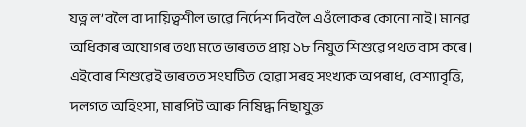যত্ন ল’বলৈ বা দায়িত্বশীল ভাৱে নিৰ্দেশ দিবলৈ এওঁলোকৰ কোনো নাই। মানৱ অধিকাৰ অযোগৰ তথ্য মতে ভাৰতত প্ৰায় ১৮ নিযুত শিশুৱে পথত বাস কৰে। এইবোৰ শিশুৱেই ভাৰতত সংঘটিত হোৱা সৰহ সংখ্যক অপৰাধ, বেশ্যাবৃত্তি, দলগত অহিংসা, মাৰপিট আৰু নিষিদ্ধ নিছাযুক্ত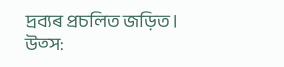দ্ৰব্যৰ প্ৰচলিত জড়িত। উত্স: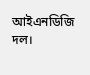আইএনডিজি দল।